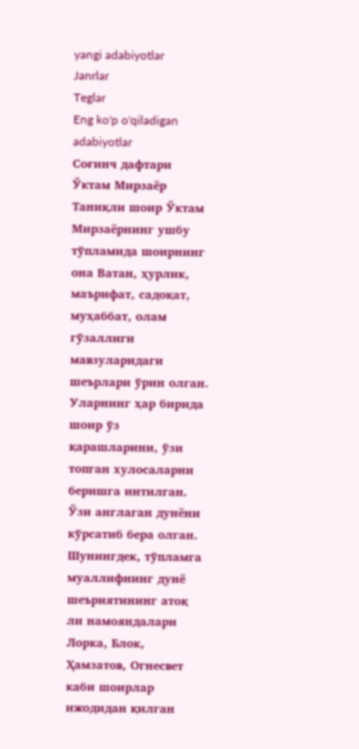yangi adabiyotlar
Janrlar
Teglar
Eng ko'p o'qiladigan adabiyotlar
Соғинч дафтари
Ўктам Мирзаёр
Таниқли шоир Ўктам Мирзаёрнинг ушбу тўпламида шоирнинг она Ватан, ҳурлик, маърифат, садоқат, муҳаббат, олам гўзаллиги мавзуларидаги шеърлари ўрин олган. Уларнинг ҳар бирида шоир ўз қарашларини, ўзи топган хулосаларни беришга интилган. Ўзи англаган дунёни кўрсатиб бера олган.
Шунингдек, тўпламга муаллифнинг дунё шеъриятининг атоқ ли намояндалари Лорка, Блок, Ҳамзатов, Огнесвет каби шоирлар ижодидан қилган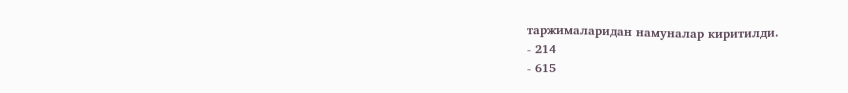таржималаридан намуналар киритилди.
- 214
- 615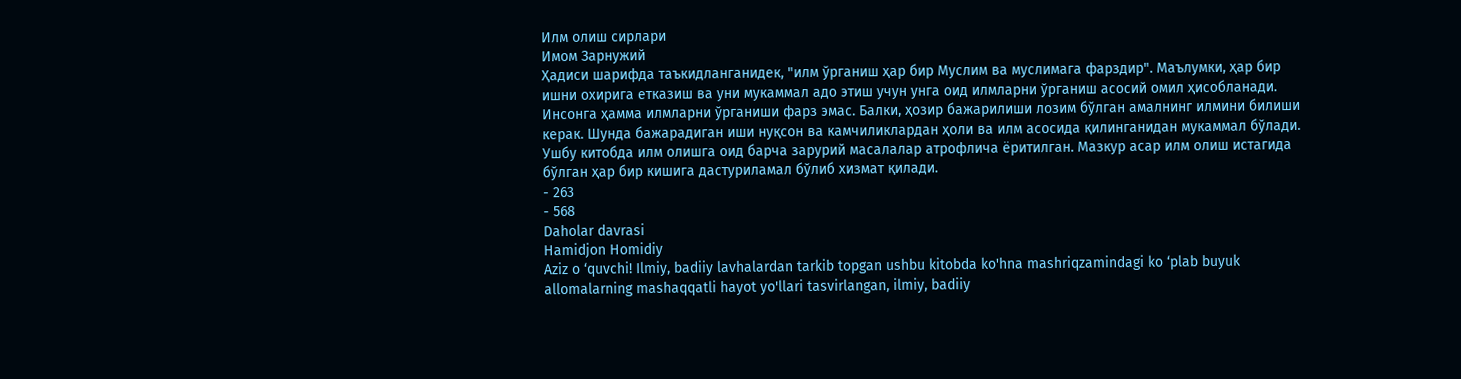Илм олиш сирлари
Имом Зарнужий
Ҳадиси шарифда таъкидланганидек, "илм ўрганиш ҳар бир Муслим ва муслимага фарздир". Маълумки, ҳар бир ишни охирига етказиш ва уни мукаммал адо этиш учун унга оид илмларни ўрганиш асосий омил ҳисобланади. Инсонга ҳамма илмларни ўрганиши фарз эмас. Балки, ҳозир бажарилиши лозим бўлган амалнинг илмини билиши керак. Шунда бажарадиган иши нуқсон ва камчиликлардан ҳоли ва илм асосида қилинганидан мукаммал бўлади.
Ушбу китобда илм олишга оид барча зарурий масалалар атрофлича ёритилган. Мазкур асар илм олиш истагида бўлган ҳар бир кишига дастуриламал бўлиб хизмат қилади.
- 263
- 568
Daholar davrasi
Hamidjon Homidiy
Aziz o ‘quvchi! Ilmiy, badiiy lavhalardan tarkib topgan ushbu kitobda ko'hna mashriqzamindagi ko ‘plab buyuk allomalarning mashaqqatli hayot yo'llari tasvirlangan, ilmiy, badiiy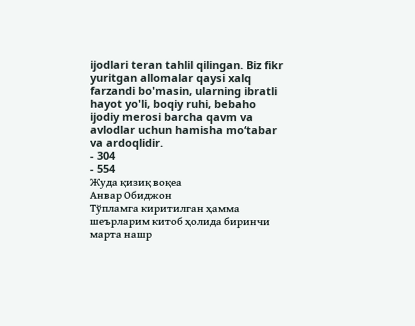ijodlari teran tahlil qilingan. Biz fikr yuritgan allomalar qaysi xalq farzandi bo'masin, ularning ibratli hayot yo'li, boqiy ruhi, bebaho ijodiy merosi barcha qavm va avlodlar uchun hamisha mo‘tabar va ardoqlidir.
- 304
- 554
Жуда қизиқ воқеа
Анвар Обиджон
Тўпламга киритилган ҳамма шеърларим китоб ҳолида биринчи марта нашр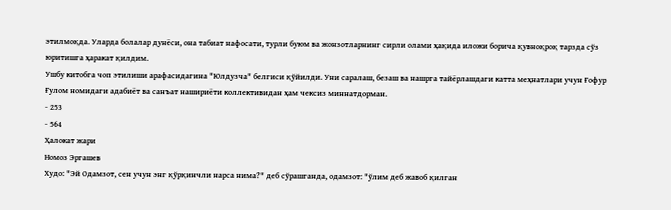этилмоқда. Уларда болалар дунёси, она табиат нафосати, турли буюм ва жонзотларнинг сирли олами ҳақида иложи борича қувноқроқ тарзда сўз юритишга ҳаракат қилдим.
Ушбу китобга чоп этилиши арафасидагина "Юлдузча" белгиси қўйилди. Уни саралаш, безаш ва нашрга тайёрлашдаги катта меҳнатлари учун Ғофур Ғулом номидаги адабиёт ва санъат нашириёти коллективидан ҳам чексиз миннатдорман.
- 253
- 564
Ҳалокат жари
Номоз Эргашев
Худо: "Эй Одамзот, сен учун энг қўрқинчли нарса нима?" деб сўрашганда, одамзот: "ўлим деб жавоб қилган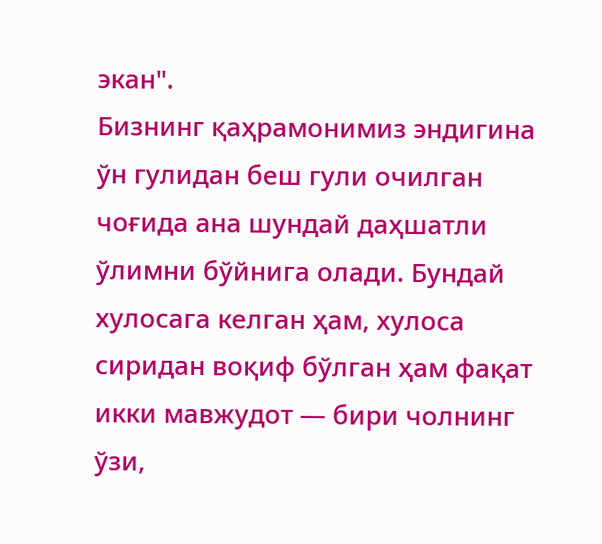экан".
Бизнинг қаҳрамонимиз эндигина ўн гулидан беш гули очилган чоғида ана шундай даҳшатли ўлимни бўйнига олади. Бундай хулосага келган ҳам, хулоса сиридан воқиф бўлган ҳам фақат икки мавжудот — бири чолнинг ўзи,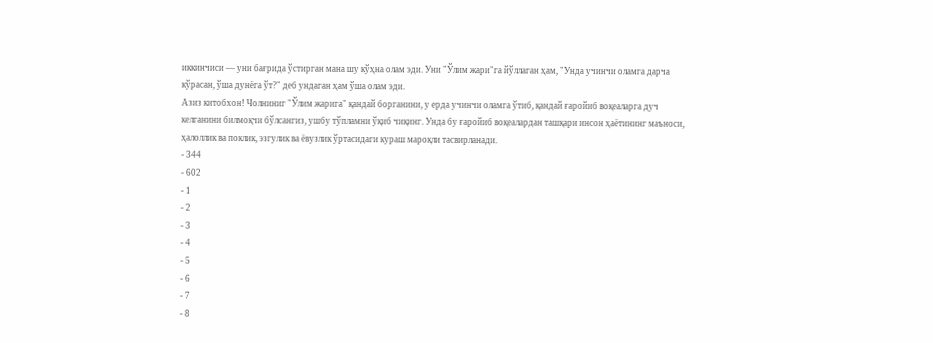иккинчиси — уни бағрида ўстирган мана шу кўҳна олам эди. Уни "Ўлим жари"га йўллаган ҳам, "Унда учинчи оламга дарча кўрасан, ўша дунёга ўт?" деб ундаган ҳам ўша олам эди.
Азиз китобхон! Чолниниг "Ўлим жарига" қандай борганини, у ерда учинчи оламга ўтиб, қандай ғаройиб воқеаларга дуч келганини билмоқчи бўлсангиз, ушбу тўпламни ўқиб чиқинг. Унда бу ғаройиб воқеалардан ташқари инсон ҳаётининг маъноси, ҳалоллик ва поклик, эзгулик ва ёвузлик ўртасидаги кураш мароқли тасвирланади.
- 344
- 602
- 1
- 2
- 3
- 4
- 5
- 6
- 7
- 8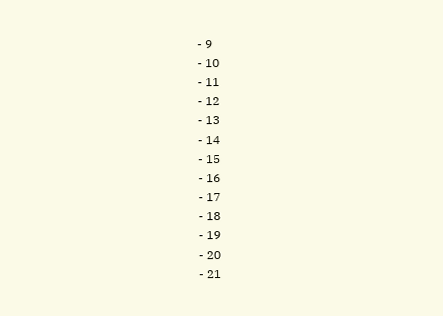- 9
- 10
- 11
- 12
- 13
- 14
- 15
- 16
- 17
- 18
- 19
- 20
- 21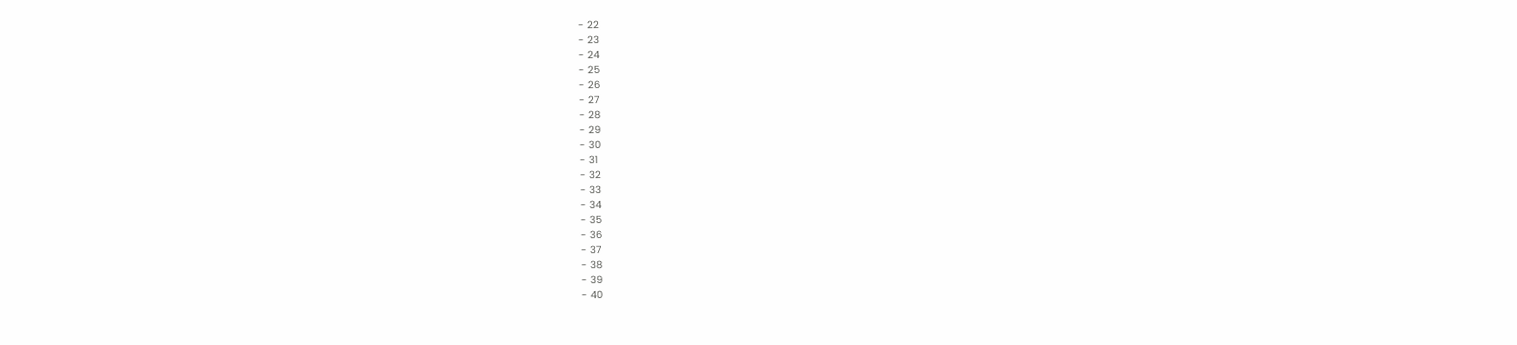- 22
- 23
- 24
- 25
- 26
- 27
- 28
- 29
- 30
- 31
- 32
- 33
- 34
- 35
- 36
- 37
- 38
- 39
- 40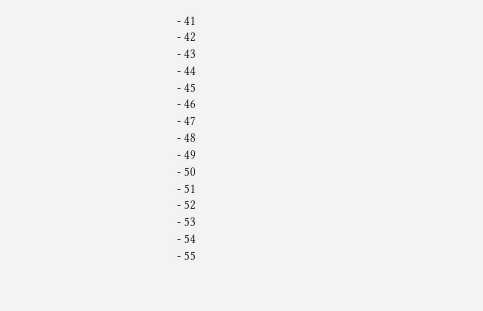- 41
- 42
- 43
- 44
- 45
- 46
- 47
- 48
- 49
- 50
- 51
- 52
- 53
- 54
- 55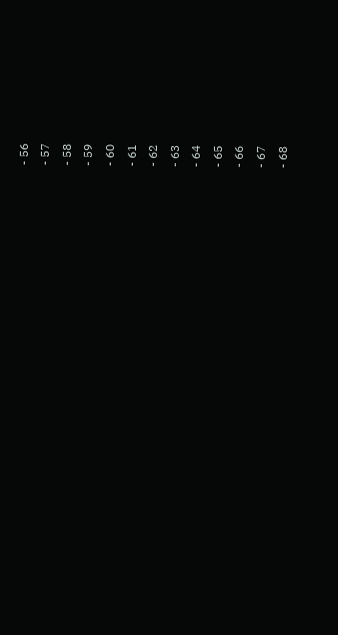- 56
- 57
- 58
- 59
- 60
- 61
- 62
- 63
- 64
- 65
- 66
- 67
- 68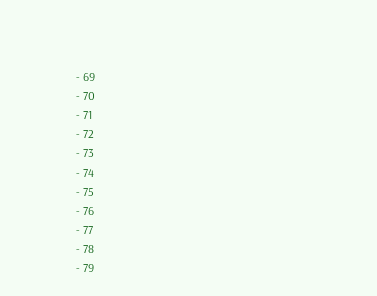- 69
- 70
- 71
- 72
- 73
- 74
- 75
- 76
- 77
- 78
- 79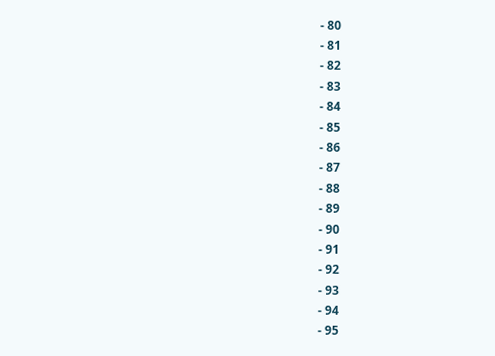- 80
- 81
- 82
- 83
- 84
- 85
- 86
- 87
- 88
- 89
- 90
- 91
- 92
- 93
- 94
- 95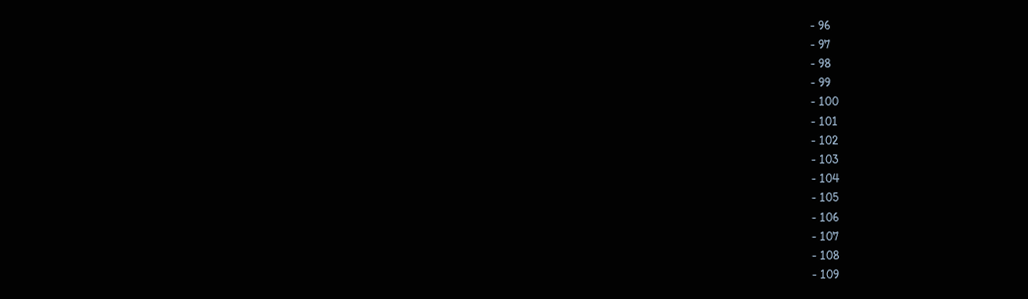- 96
- 97
- 98
- 99
- 100
- 101
- 102
- 103
- 104
- 105
- 106
- 107
- 108
- 109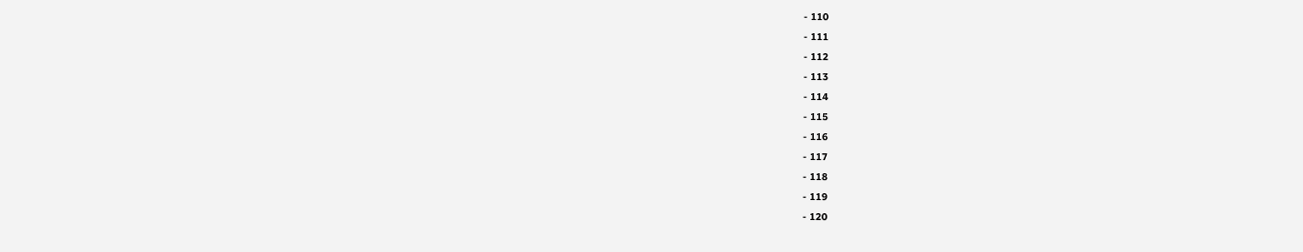- 110
- 111
- 112
- 113
- 114
- 115
- 116
- 117
- 118
- 119
- 120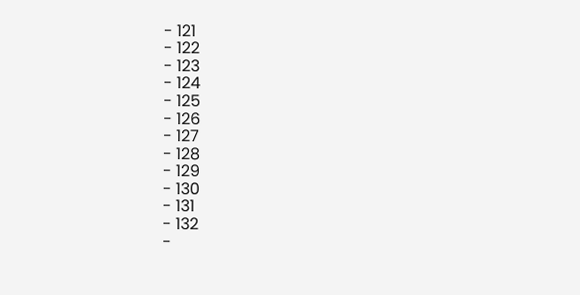- 121
- 122
- 123
- 124
- 125
- 126
- 127
- 128
- 129
- 130
- 131
- 132
-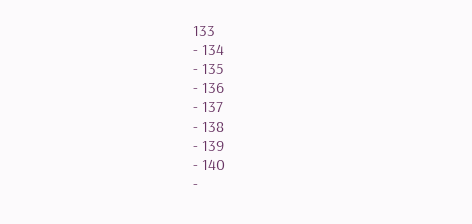133
- 134
- 135
- 136
- 137
- 138
- 139
- 140
-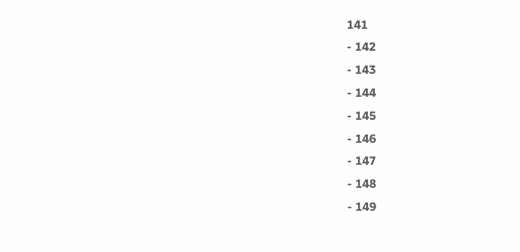141
- 142
- 143
- 144
- 145
- 146
- 147
- 148
- 149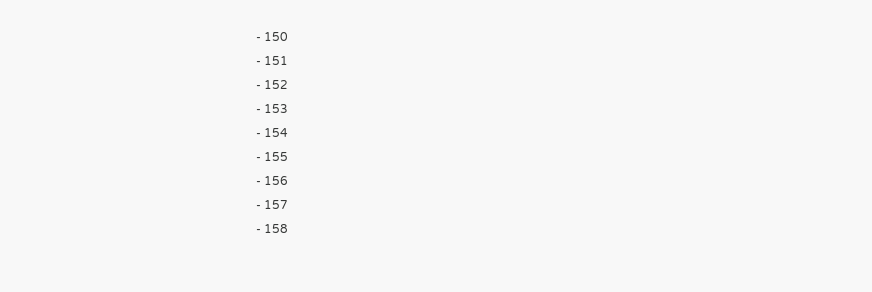- 150
- 151
- 152
- 153
- 154
- 155
- 156
- 157
- 158